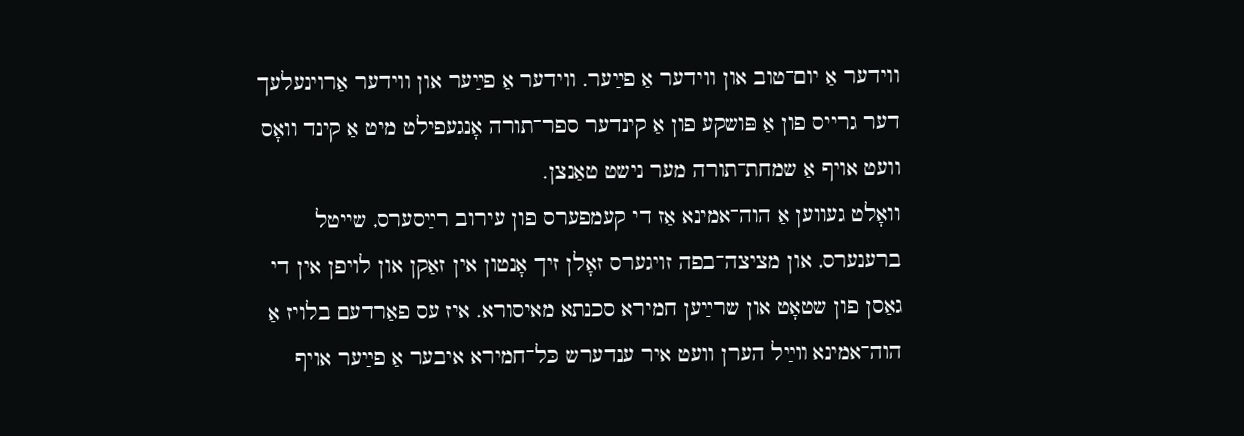ווידער אַ יום־טוב און ווידער אַ פײַער. ווידער אַ פײַער און ווידער אַרוינעלעך דער גרייס פון אַ פּושקע פון אַ קינדער ספר־תורה אָנגעפילט מיט אַ קינד וואָס וועט אויף אַ שמחת־תורה מער נישט טאַנצן.
וואָלט געווען אַ הוה־אמינא אַז די קעמפערס פון עירוב רײַסערס, שייטל ברענערס, און מציצה־בפה זויגערס זאָלן זיך אָנטון אין זאַקן און לויפן אין די גאַסן פון שטאָט און שרײַען חמירא סכנתא מאיסורא. איז עס פאַרדעם בלויז אַ הוה־אמינא װײַל הערן וועט איר ענדערש כּל־חמירא איבער אַ פײַער אויף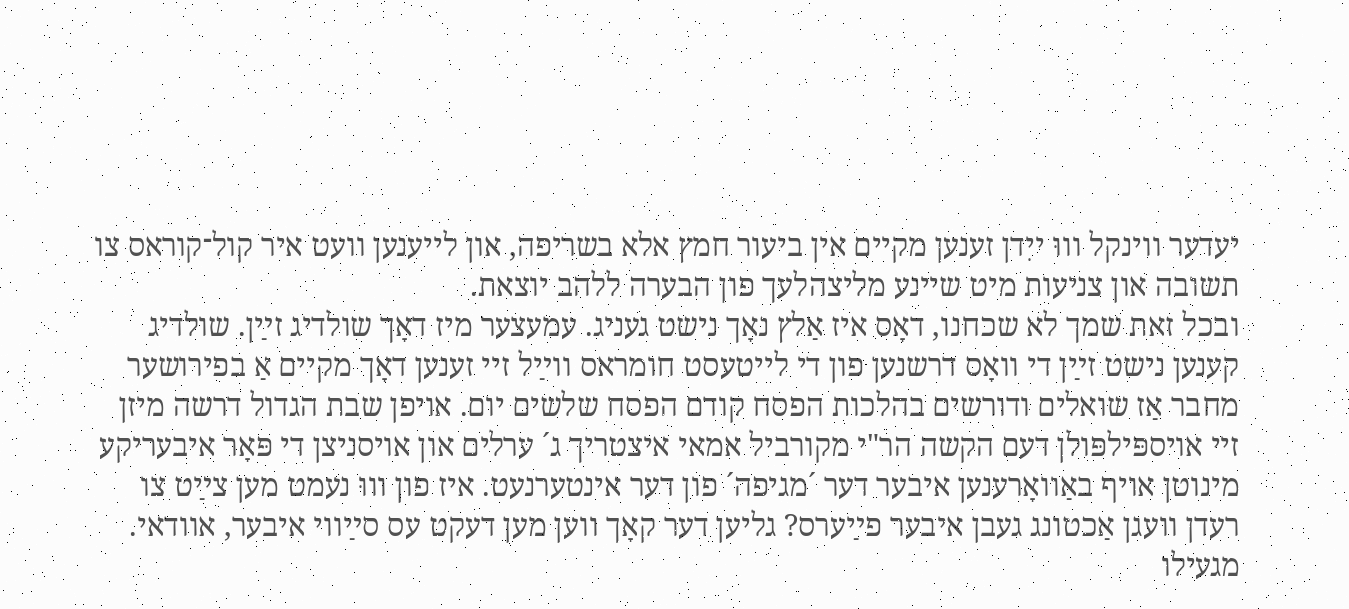יעדער ווינקל וווּ ייִדן זענען מקיים אין ביעור חמץ אלא בשריפה, און לייענען וועט איר קול־קוראס צו תשובה און צניעות מיט שיינע מליצהלעך פון הבערה ללהב יוצאת.
ובכל זאת שמך לא שכחנו, דאָס איז אַלץ נאָך נישט געניג. עמעצער מיז דאָך שולדיג זײַן. שולדיג קענען נישט זײַן די וואָס דרשנען פון די לייטעסט חומראס ווײַל זיי זענען דאָך מקיים אַ בפירושער מחבר אַז שואלים ודורשים בהלכות הפסח קודם הפסח שלשים יום. אויפן שבת הגדול דרשה מיזן זיי אויספּילפּולן דעם הקשה הר"י מקורביל אמאי איצטריך ג´ ערלים און אויסניצן די פּאָר איבעריקע מינוטן אויף באַוואָרענען איבער דער ´מגיפה´ פון דער אינטערנעט. איז פון וווּ נעמט מען צײַט צו רעדן וועגן אַכטונג געבן איבער פײַערס? גליען דער קאָך ווען מען דעקט עס סײַווי איבער, אוודאי. מגעילו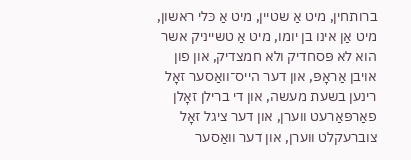ברותחין, מיט אַ שטיין, מיט אַ כּלי ראשון, מיט אַן אינו בן יומו, מיט אַ טשייניק אשר הוא לא פּסחדיק ולא חמצדיק, און פון אויבן אַראָפּ, און דער הייס־וואַסער זאָל רינען בשעת מעשה, און די ברילן זאָלן פאַרפּאַרעט ווערן, און דער ציגל זאָל צוברעקלט ווערן, און דער וואַסער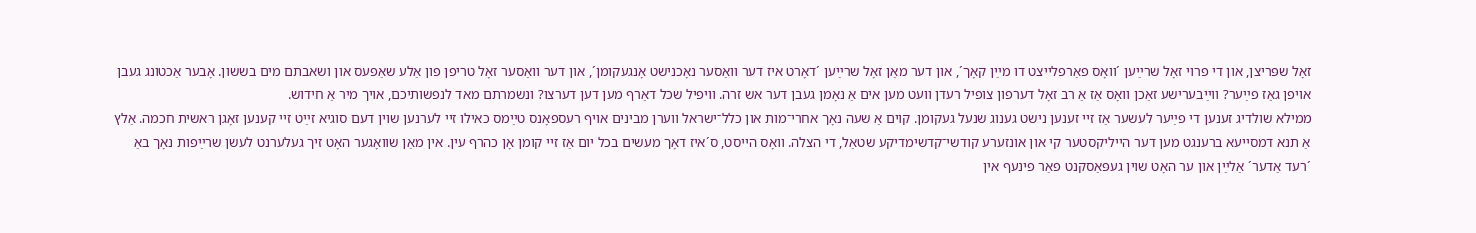זאָל שפּריצן, און די פרוי זאָל שרײַען ´וואָס פאַרפלייצט דו מײַן קאָך´, און דער מאַן זאָל שרײַען ´דאָרט איז דער וואַסער נאָכנישט אָנגעקומן´, און דער וואַסער זאָל טריפן פון אַלע שאַפעס און ושאבתם מים בששון. אָבער אַכטונג געבן אויפן גאַז פײַער? ווײַבערישע זאַכן וואָס אַז אַ רב זאָל דערפון צופיל רעדן וועט מען אים אַ נאָמן געבן דער אש זרה. וויפיל שכל דאַרף מען דען דערצו? ונשמרתם מאד לנפשותיכם, אויך מיר אַ חידוש.
ממילא שולדיג זענען די פײַער לעשער אַז זיי זענען נישט גענוג שנעל געקומן. קוים אַ שעה נאָך אחרי־מות און כלל־ישראל ווערן מבינים אויף רעספאָנס טײַמס כאילו זיי לערנען שוין דעם סוגיא זײַט זיי קענען זאָגן ראשית חכמה. אַלץ אַ תנא דמסייעא ברענגט מען דער הייליקסטער קי און אונזערע קודשי־קדשימדיקע שטאַל, די הצלה. וואָס הייסט, ס´איז דאָך מעשים בכל יום אַז זיי קומן אָן כהרף עין. אין מאַן שוואָגער האָט זיך געלערנט לעשן שרײַפות נאָך באַ ´רעד אַדער´ אַלײַן און ער האָט שוין געפּאַסקנט פאַר פינעף אין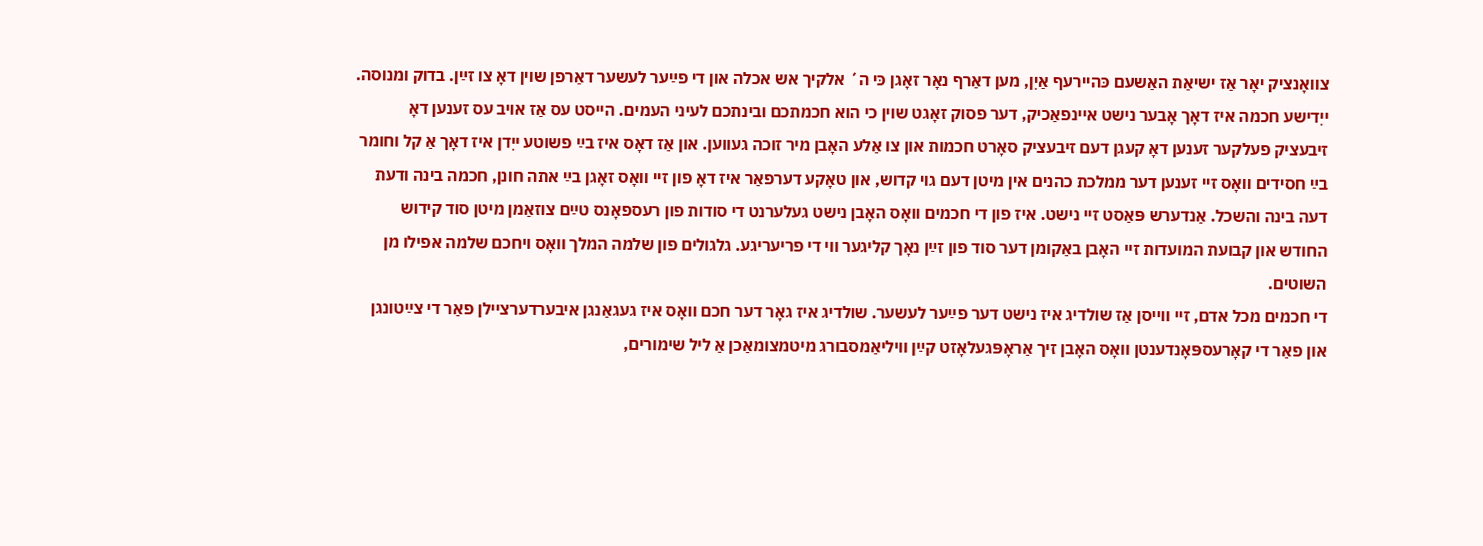צוואָנציק יאָר אַז ישיאַת האַשעם כּהיירעף אַיִן, מען דאַרף נאָר זאָגן כּי ה´ אלקיך אש אכלה און די פײַער לעשער דאַרפן שוין דאָ צו זײַן. בדוק ומנוסה.
ייִדישע חכמה איז דאָך אָבער נישט איינפאַכיק, דער פסוק זאָגט שוין כי הוא חכמתכם ובינתכם לעיני העמים. הייסט עס אַז אויב עס זענען דאָ זיבעציק פעלקער זענען דאָ קעגן דעם זיבעציק סאָרט חכמות און צו אַלע האָבן מיר זוכה געווען. און אַז דאָס איז בײַ פשוטע ייִדן איז דאָך אַ קל וחומר בײַ חסידים וואָס זיי זענען דער ממלכת כהנים אין מיטן דעם גוי קדוש, און טאָקע דערפאַר איז דאָ פון זיי וואָס זאָגן בײַ אתה חונן, חכמה בינה ודעת דעה בינה והשכל. אַנדערש פּאַסט זיי נישט. איז פון די חכמים וואָס האָבן נישט געלערנט די סודות פון רעספאָנס טײַם צוזאַמן מיטן סוד קידוש החודש און קבועת המועדות זיי האָבן באַקומן דער סוד פון זײַן נאָך קליגער ווי די פריעריגע. גלגולים פון שלמה המלך וואָס ויחכם שלמה אפילו מן השוטים.
די חכמים מכל אדם, זיי ווייסן אַז שולדיג איז נישט דער פײַער לעשער. שולדיג איז גאָר דער חכם וואָס איז געגאַנגן איבערדערציילן פאַר די צײַטונגן און פאַר די קאָרעספּאָנדענטן וואָס האָבן זיך אַראָפּגעלאָזט קײַן וויליאַמסבורג מיטמצומאַכן אַ ליל שימורים,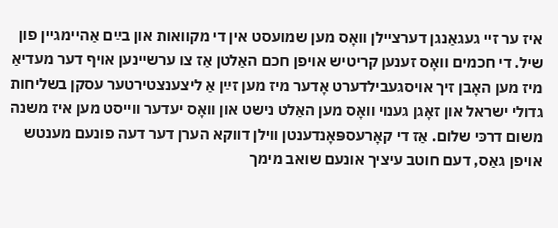איז ער זיי געגאַנגן דערציילן וואָס מען שמועסט אין די מקוואות און בײַם אַהיימגיין פון שיל. די חכמים וואָס זענען קריטיש אויפן חכם האַלטן אַז צו ערשיינען אויף דער מעדיאַ מיז מען האָבן זיך אויסגעבילדערט אָדער מיז מען זײַן אַ ליצענצטירטער עסקן בשליחות גדולי ישראל און זאָגן גענוי וואָס מען האַלט נישט און וואָס יעדער ווייסט מען איז משנה משום דרכּי שלום. אַז די קאָרעספּאָנדענטן ווילן דווקא הערן דער דעה פונעם מענטש אויפן גאַס, דעם חוטב עיציך אונעם שואב מימך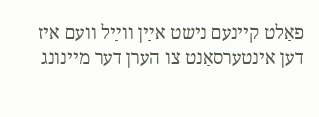פאַלט קיינעם נישט אײַן ווײַל וועם איז דען אינטערסאַנט צו הערן דער מיינונג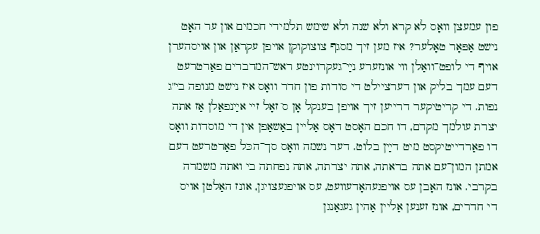פון עמעצן וואָס לא קרא ולא שנה ולא שימש תלמידי חכמים און ער האָט נישט אַפּאָר טאָלער? איז מען זיך מסגף צוצוקוקן אויפן עקראַן און אויסהערן אויף די לופט־וואַלן ווי אונזערע נײַ־געקרוינטע ראש־המדברים פאַרטרעט דעם עמך בליק און דערציילט די סודות פון חדר וואָס איז נישט מנופה בי"ג נפות. די קריטיקער דרייען זיך אויפן בענקל אָן ס´זאָל זיי אײַנפאַלן אַז אתה יצרת עולמך מקדם, דו חכם האָסט דאָס אַליין באַשאַפן אין די מוסדות וואָס דו פאַרדייטיקסט מיט דײַן בלוט. דער נשמה וואָס סך־הכּל פאַרטרעט דעם אמתן המון־עם אתה בראתה, אתה יצרתה, אתה נפחתה בי ואתה משמרה בקרבי. אונז האָבן עס אויפגעהאָדעוועט, עס אויפגעצויגן, אונז האַלטן אויס די חדרים, אונז זענען אַליין אַהין געגאַנגן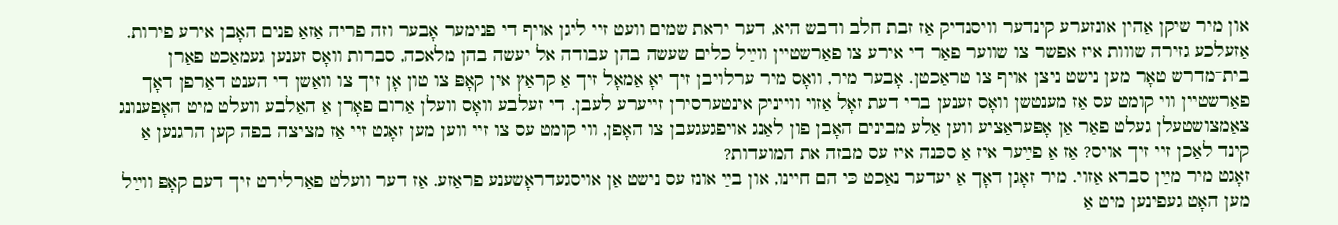און מיר שיקן אַהין אונזערע קינדער וויסנדיק אַז זבת חלב ודבש היא, דער יראת שמים וועט זיי ליגן אויף די פנימער אָבער וזה פריה אַזאַ פנים האָבן אירע פירות.
אַזעלכע גזירה שווות איז אפשר צו שווער פאַר די אירע צו פאַרשטיין ווײַל כלים שעשה בהן עבודה אל יעשה בהן מלאכה, סברות וואָס זענען געמאַכט פאַרן בית־מדרש טאָר מען נישט ניצן אויף צו טראַכטן. אָבער מיר, וואָס מיר ערלויבן זיך יאָ אַמאָל זיך אַ קראַץ אין קאָפּ צו טון אָן זיך צו וואַשן די הענט דאַרפן דאָך פאַרשטיין ווי קומט עס אַז מענטשן וואָס זענען ברי דעת זאָל אַזוי ווייניק אינטערסירן זייערע לעבן. די זעלבע וואָס וועלן אַרום פאָרן אַ האַלבע וועלט מיט האָפענונג צאַמצושטעלן געלט פאַר אַן אָפּעראַציע ווען אַלע מבינים האָבן פון לאַנג אויפגעגעבן צו האָפן, ווי קומט עס צו זיי ווען מען זאָגט זיי אַז מציצה בפה קען הרגנען אַ קינד לאַכן זיי זיך אויס? אַז אַ פײַער איז אַ סכּנה איז עס מבזה את המועדות?
זאָגט מיר מײַן סברא אַזוי. מיר זאָגן דאָך אַ יעדער נאַכט כּי הם חיינו, און בײַ אונז עס נישט אַן אויסגעדראָשענע פראַזע. אַז דער וועלט פאַרלירט זיך דעם קאָפּ ווײַל מען האָט געפינען מיט אַ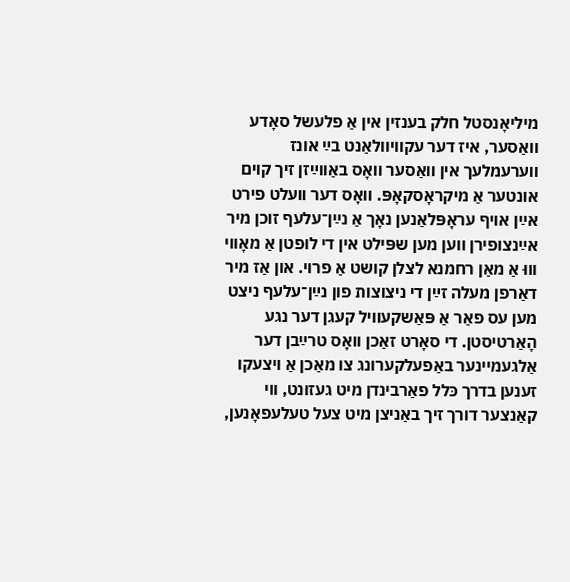מיליאָנסטל חלק בענזין אין אַ פלעשל סאָדע וואַסער, איז דער עקוויוולאַנט בײַ אונז ווערעמלעך אין וואַסער וואָס באַווײַזן זיך קוים אונטער אַ מיקראָסקאָפּ. וואָס דער וועלט פירט אײַן אויף עראָפּלאַנען נאָך אַ נײַן־עלעף זוכן מיר אײַנצופירן ווען מען שפּילט אין די לופטן אַ מאָווי וווּ אַ מאַן רחמנא לצלן קושט אַ פרוי. און אַז מיר דאַרפן מעלה זײַן די ניצוצות פון נײַן־עלעף ניצט מען עס פאַר אַ פּאַשקעוויל קעגן דער נגע הָאַרטיסטן. די סאָרט זאַכן וואָס טרײַבן דער אַלגעמיינער באַפעלקערונג צו מאַכן אַ ויצעקו זענען בדרך כּלל פאַרבינדן מיט געזונט, ווי קאַנצער דורך זיך באַניצן מיט צעל טעלעפאָנען,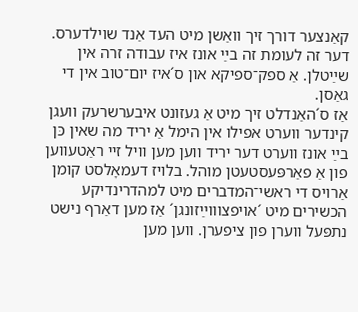קאַנצער דורך זיך וואַשן מיט העד אַנד שוילדערס. דער זה לעומת זה בײַ אונז איז עבודה זרה אין שײַטלן. אַ ספק־ספיקא און ס´איז יום־טוב אין די גאַסן.
אַז ס´האַנדלט זיך מיט אַ געזונט איבערשרעק וועגן קינדער ווערט אפילו אין הימל אַ יריד מה שאין כּן בײַ אונז ווערט דער יריד ווען מען וויל זיי ראַטעווען פון אַ פאַרפּעסטעטן מוהל. בלויז דעמאָלסט קומן אַרויס די ראשי־המדברים מיט למהדרינדיקע הכשירים מיט ´אויפצוווײַזונגן´ אַז מען דאַרף נישט נתפּעל ווערן פון ציפערן. ווען מען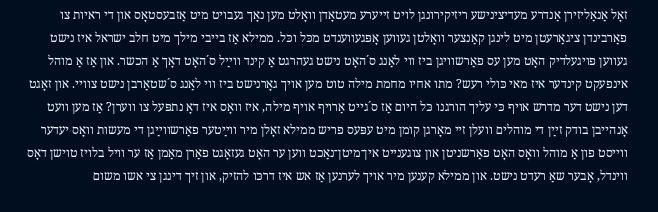זאָל אַנאַליזירן אַנדרע מעדיצינישע ריזיקירונגן לויט זײערע מעטאָדן וואָלט מען נאָך געבויט מיט אַזבעסטאָס און די ראיות צו פאַרבינדן ציגאַרעטן מיט לינגן קאַנצער וואָלטן געווען אָפּגעווענדט מכּל וכּל. ממילא אַז בייבי מילך מיט חלב ישראל איז נישט געווען פויגעלדיק האָט מען עס פאַרשוויגן ביז ווי לאַנג ס´האָט נישט געהרגט אַ קינד ווײַל ס´האָט דאָך אַ הכשר. און אַז אַ מוהל אינפעקט קינדער איז מאי כּולי רעש? מתו אחיו מחמת מילה טוט מען אויך גאָרנישט ביז ווי לאַנג ס´שטאַרבן נישט צוויי. און זאָגט דען נישט דער מדרש אויף כּי עליך הורגנו כּל היום אַז ס´גייט אַרויף אויף מילה, איז וואָס איז דאָ נתפּעל צו ווערן? אַז מען וועט אָנהייבן בודק זײַן די מוהלים וועלן זיי מאָרגן קומן מיט עפּעס פריש ממילא זאָלן מיר ווײַטער פאַרשווײַגן די מעשות וואָס יעדער ווייסט פון אַ מוהל וואָס האָט פאַרשניטן און צוגענייט אין־מיטן־נאַכט ווען ער האָט געזאָגט פאַרן מאַמן אַז ער וויל בלויז טוישן דאָס ווינדל, אָבער שאַ רעדט נישט. און ממילא קענען מיר אויך לערנען אַז אש איז דרכּו להזיק, און זיך דינגן צי אשו משום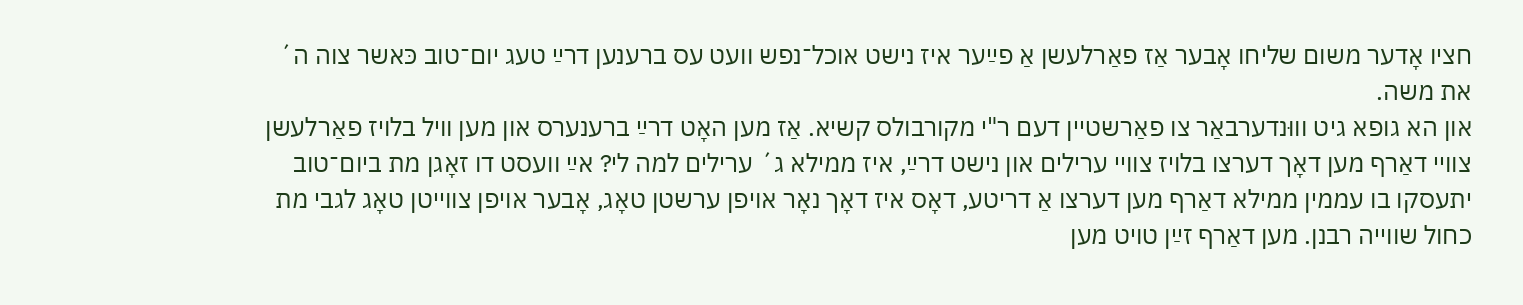חציו אָדער משום שליחו אָבער אַז פאַרלעשן אַ פײַער איז נישט אוכל־נפש וועט עס ברענען דרײַ טעג יום־טוב כּאשר צוה ה´ את משה.
און הא גופא גיט וווּנדערבאַר צו פאַרשטיין דעם ר"י מקורבולס קשיא. אַז מען האָט דרײַ ברענערס און מען וויל בלויז פאַרלעשן צוויי דאַרף מען דאָך דערצו בלויז צוויי ערילים און נישט דרײַ, איז ממילא ג´ ערילים למה לי? אײַ וועסט דו זאָגן מת ביום־טוב יתעסקו בו עממין ממילא דאַרף מען דערצו אַ דריטע, דאָס איז דאָך נאָר אויפן ערשטן טאָג, אָבער אויפן צווייטן טאָג לגבי מת כחול שווייה רבנן. מען דאַרף זײַן טויט מען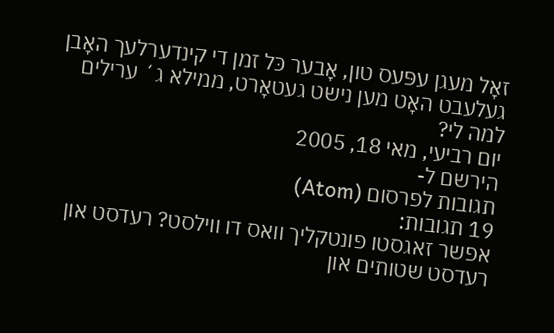זאָל מעגן עפּעס טון, אָבער כּל זמן די קינדערלעך האָבן געלעבט האָט מען נישט געטאָרט, ממילא ג´ ערילים למה לי?
יום רביעי, מאי 18, 2005
הירשם ל-
תגובות לפרסום (Atom)
19 תגובות:
אפשר זאגסטו פונטקליך וואס דו ווילסט? רעדסט און רעדסט שטותים און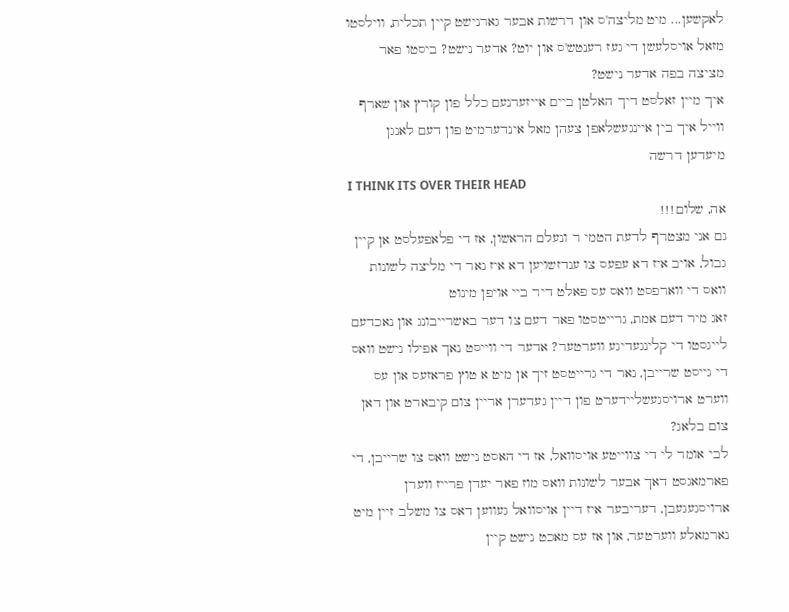לאקשען... מיט מליצה'ס און דרשות אבער גארנישט קיין תכלית, ווילסטו מזאל אויסלעשן די געז רענטש'ס און יוט? אדער נישט? ביסטו פאר מציצה בפה אדער נישט?
איך מיין זאלסט דיך האלטן ביים אייזערנעם כלל פון קורץ און שארף ווייל איך בין איינגעשלאפן צעהן מאל אינדערמיט פון דעם לאנגן מיעדען דרשה
I THINK ITS OVER THEIR HEAD
אה, שלום!!!
גם אני מצטרף לדעת הטמי ר ונעלם הראשון, אז די פלאפעלסט אן קיין גבול, אויב איז דא עפעס צו ענדזשויען דא איז נאר די מליצה לשונות וואס די ווארפסט וואס עס פאלט דיר ביי אויפן מינוט
זאג מיר דעם אמת, גרייטסטו פאר דעם צו דער באשרייבונג און נאכדעם לייגסטו די קלינגעדיגע ווערטער? אדער די ווייסט נאך אפילו נישט וואס די גייסט שרייבן, נאר די גרייטסט זיך אן מיט א טוץ פראזעס און עס ווערט ארויסגעשליידערט פון דיין געדערן אריין צום קיבארט און דאן צום בלאג?
לבי אומר לי די צווייטע אויסוואל, אז די האסט נישט וואס צו שרייבן, די פארמאגסט דאך אבער לשונות וואס מוז פאר יעדן פרייז ווערן ארויסגעגעבן, דעריבער איז דיין אויסוואל געווען דאס צו משלב זיין מיט נארמאלע ווערטער, און אז עס מאכט נישט קיין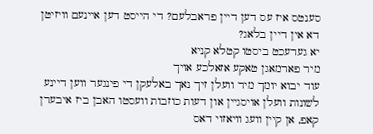סענטס איז עס דען דיין פראבלעם? די הייסט דען איינעם וויזיטן דא אין דיין בלאג?
יא גערעכט ביסטו קטלא קניא
מיר פארמאגן טאקע אזאלכע אויך
עוד יבוא יומך מיר וועלן זיך נאך באלעקן די פינגער ווען דיינע לשונות וועלן אויסגיין און דעות כוזבות וועסטו האבן ביז איבערן קאפ, אן קיין וועג וויאזוי דאס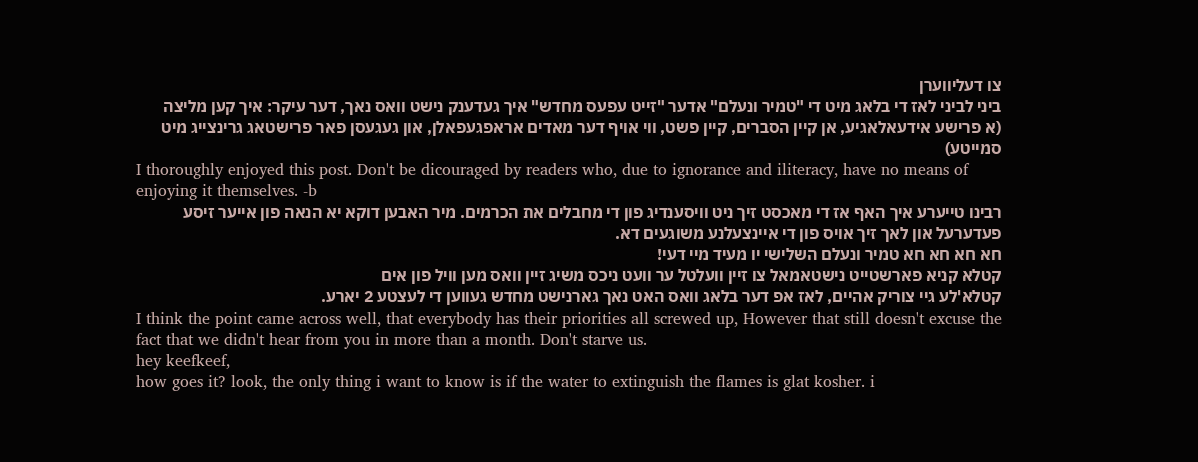צו דעליווערן
ביני לביני לאז די בלאג מיט די "טמיר ונעלם" אדער "זייט עפעס מחדש" איך געדענק נישט וואס נאך, דער עיקר: איך קען מליצה
(א פרישע אידעאלאגיע, אן קיין הסברים, קיין פשט, ווי אויף דער מאדים אראפגעפאלן, און געגעסן פאר פרישטאג גרינצייג מיט סמייטע)
I thoroughly enjoyed this post. Don't be dicouraged by readers who, due to ignorance and iliteracy, have no means of enjoying it themselves. -b
רבינו טייערע איך האף אז די מאכסט זיך ניט וויסענדיג פון די מחבלים את הכרמים. מיר האבען דוקא יא הנאה פון אייער זיסע פעדערעל און לאך זיך אויס פון די איינצעלנע משוגעים דא.
חא חא חא חא טמיר ונעלם השלישי יו מעיד מיי דעי!
קטלא קניא פארשטייט נישטאמאל צו זיין וועלטל ער וועט ניכס משיג זיין וואס מען וויל פון אים
קטלא'לע גיי צוריק אהיים, לאז אפ דער בלאג וואס האט נאך גארנישט מחדש געווען די לעצטע 2 יארע.
I think the point came across well, that everybody has their priorities all screwed up, However that still doesn't excuse the fact that we didn't hear from you in more than a month. Don't starve us.
hey keefkeef,
how goes it? look, the only thing i want to know is if the water to extinguish the flames is glat kosher. i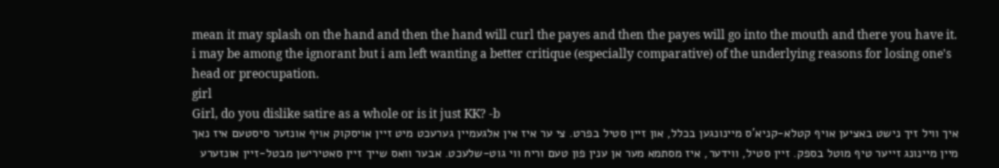mean it may splash on the hand and then the hand will curl the payes and then the payes will go into the mouth and there you have it.
i may be among the ignorant but i am left wanting a better critique (especially comparative) of the underlying reasons for losing one's head or preocupation.
girl
Girl, do you dislike satire as a whole or is it just KK? -b
איך וויל זיך נישט באציען אויף קטלא-קניא'ס מיינונגען בכלל, און זיין סטיל בפרט. צי ער איז אין אלגעמיין גערעכט מיט זיין אויסקוק אויף אונזער סיסטעם איז נאך מיין מיינונג זייער טיף מוטל בספק. זיין סטיל, ווידער, איז מסתמא מער אן ענין פון טעם וריח ווי גוט-שלעכט. אבער וואס שייך זיין סאטירישן מבטל-זיין אונזערע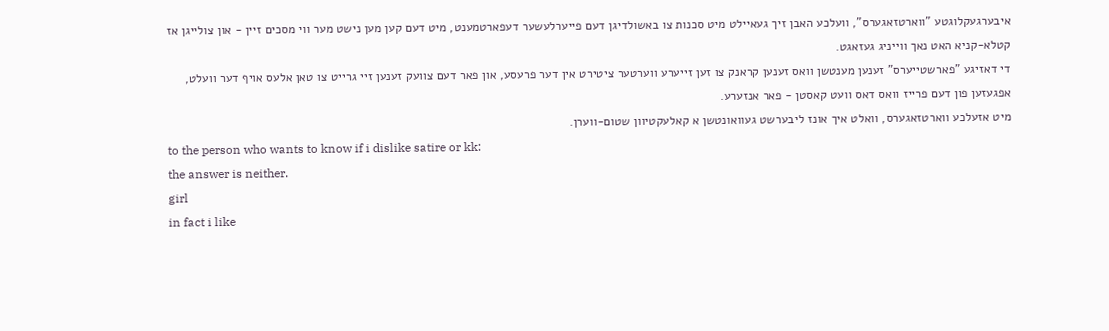איבערגעקלוגטע "ווארטזאגערס", וועלכע האבן זיך געאיילט מיט סכנות צו באשולדיגן דעם פייערלעשער דעפארטמענט, מיט דעם קען מען נישט מער ווי מסכים זיין - און צולייגן אז קטלא-קניא האט נאך ווייניג געזאגט.
די דאזיגע "פארשטייערס" זענען מענטשן וואס זענען קראנק צו זען זייערע ווערטער ציטירט אין דער פרעסע, און פאר דעם צוועק זענען זיי גרייט צו טאן אלעס אויף דער וועלט, אפגעזען פון דעם פרייז וואס דאס וועט קאסטן - פאר אנזערע.
מיט אזעלכע ווארטזאגערס, וואלט איך אונז ליבערשט געוואונטשן א קאלעקטיוון שטום-ווערן.
to the person who wants to know if i dislike satire or kk:
the answer is neither.
girl
in fact i like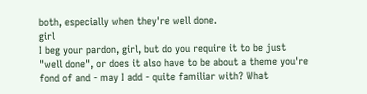both, especially when they're well done.
girl
I beg your pardon, girl, but do you require it to be just "well done", or does it also have to be about a theme you're fond of and - may I add - quite familiar with? What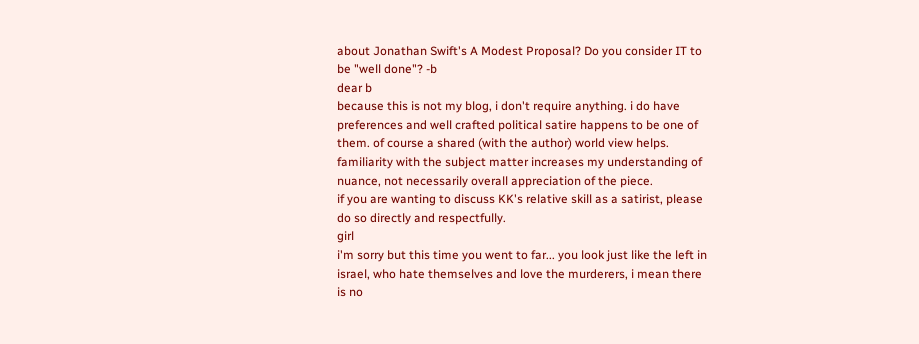about Jonathan Swift's A Modest Proposal? Do you consider IT to be "well done"? -b
dear b
because this is not my blog, i don't require anything. i do have preferences and well crafted political satire happens to be one of them. of course a shared (with the author) world view helps. familiarity with the subject matter increases my understanding of nuance, not necessarily overall appreciation of the piece.
if you are wanting to discuss KK's relative skill as a satirist, please do so directly and respectfully.
girl
i'm sorry but this time you went to far... you look just like the left in israel, who hate themselves and love the murderers, i mean there is no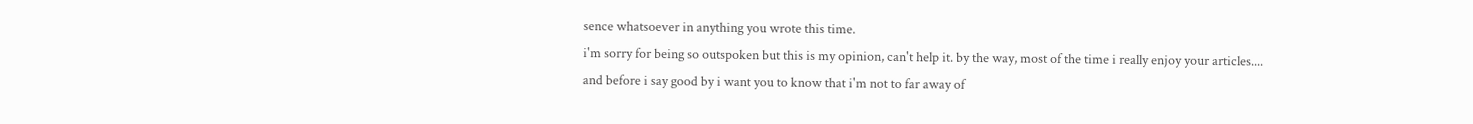sence whatsoever in anything you wrote this time.
i'm sorry for being so outspoken but this is my opinion, can't help it. by the way, most of the time i really enjoy your articles....
and before i say good by i want you to know that i'm not to far away of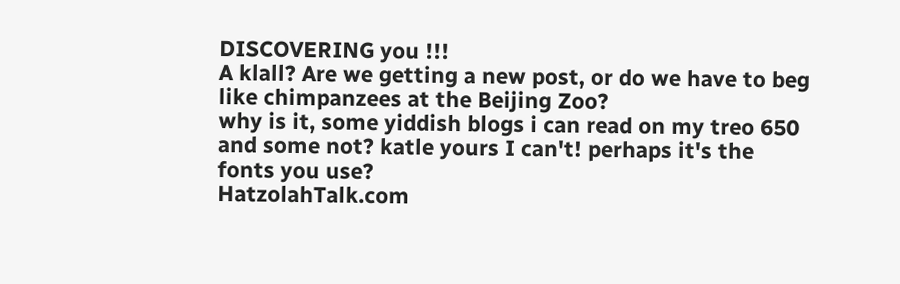DISCOVERING you !!!
A klall? Are we getting a new post, or do we have to beg like chimpanzees at the Beijing Zoo?
why is it, some yiddish blogs i can read on my treo 650 and some not? katle yours I can't! perhaps it's the fonts you use?
HatzolahTalk.com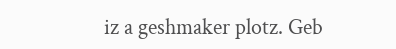iz a geshmaker plotz. Geb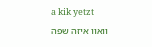a kik yetzt
וואוו איזה שפה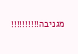מגניבה!!!!!!!!!!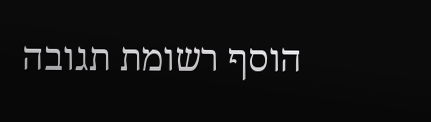הוסף רשומת תגובה